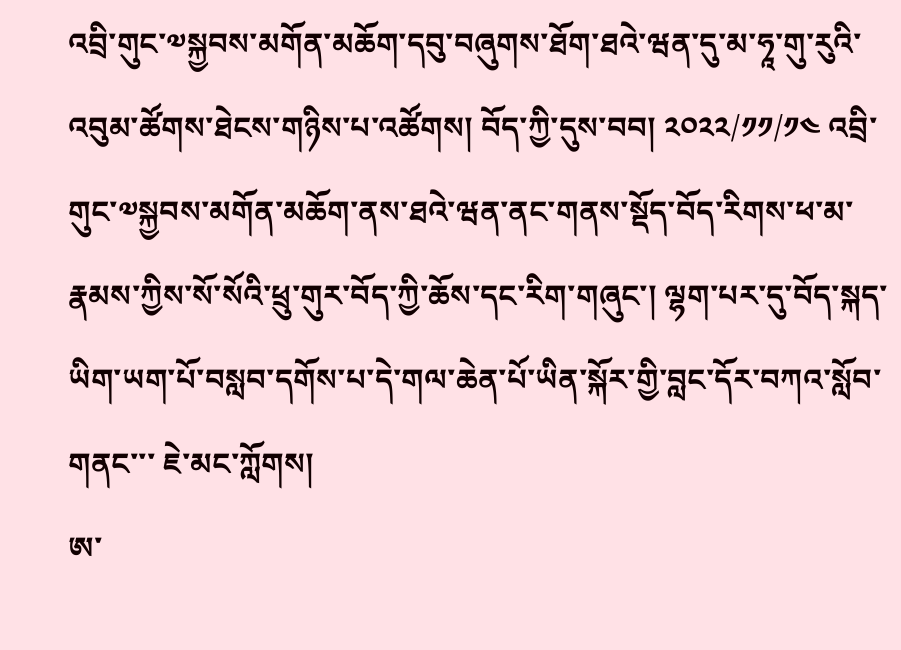འབྲི་གུང་༧སྐྱབས་མགོན་མཆོག་དབུ་བཞུགས་ཐོག་ཐའེ་ཝན་དུ་མ་ཧཱ་གུ་རུའི་འབུམ་ཚོགས་ཐེངས་གཉིས་པ་འཚོགས། བོད་ཀྱི་དུས་བབ། ༢༠༢༢/༡༡/༡༤ འབྲི་གུང་༧སྐྱབས་མགོན་མཆོག་ནས་ཐའེ་ཝན་ནང་གནས་སྡོད་བོད་རིགས་ཕ་མ་རྣམས་ཀྱིས་སོ་སོའི་ཕྲུ་གུར་བོད་ཀྱི་ཆོས་དང་རིག་གཞུང་། ལྷག་པར་དུ་བོད་སྐད་ཡིག་ཡག་པོ་བསླབ་དགོས་པ་དེ་གལ་ཆེན་པོ་ཡིན་སྐོར་གྱི་བླང་དོར་བཀའ་སློབ་གནང་་་ ཇེ་མང་ཀློགས།
ཨ་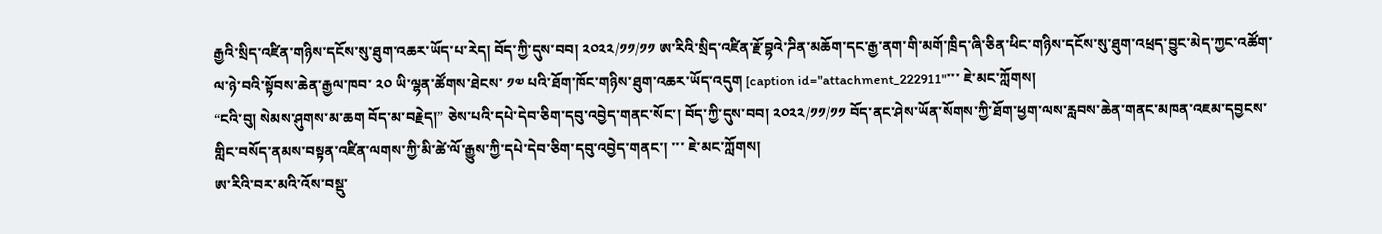རྒྱའི་སྲིད་འཛིན་གཉིས་དངོས་སུ་ཐུག་འཆར་ཡོད་པ་རེད། བོད་ཀྱི་དུས་བབ། ༢༠༢༢/༡༡/༡༡ ཨ་རིའི་སྲིད་འཛིན་རྗོ་བྷའེ་ཌིན་མཆོག་དང་རྒྱ་ནག་གི་མགོ་ཁྲིད་ཞི་ཅིན་ཕིང་གཉིས་དངོས་སུ་ཐུག་འཕྲད་བྱུང་མེད་ཀྱང་འཚོག་ལ་ཉེ་བའི་སྟོབས་ཆེན་རྒྱལ་ཁབ་ ༢༠ ཡི་ལྷན་ཚོགས་ཐེངས་ ༡༧ པའི་ཐོག་ཁོང་གཉིས་ཐུག་འཆར་ཡོད་འདུག [caption id="attachment_222911"་་་ ཇེ་མང་ཀློགས།
“ངའི་བུ། སེམས་ཤུགས་མ་ཆག བོད་མ་བརྗེད།” ཅེས་པའི་དཔེ་དེབ་ཅིག་དབུ་འབྱེད་གནང་སོང་། བོད་ཀྱི་དུས་བབ། ༢༠༢༢/༡༡/༡༡ བོད་ནང་ཤེས་ཡོན་སོགས་ཀྱི་ཐོག་ཕྱག་ལས་རླབས་ཆེན་གནང་མཁན་འཇམ་དབྱངས་གླིང་བསོད་ནམས་བསྟན་འཛིན་ལགས་ཀྱི་མི་ཚེ་ལོ་རྒྱུས་ཀྱི་དཔེ་དེབ་ཅིག་དབུ་འབྱེད་གནང་། ་་་ ཇེ་མང་ཀློགས།
ཨ་རིའི་བར་མའི་འོས་བསྡུ་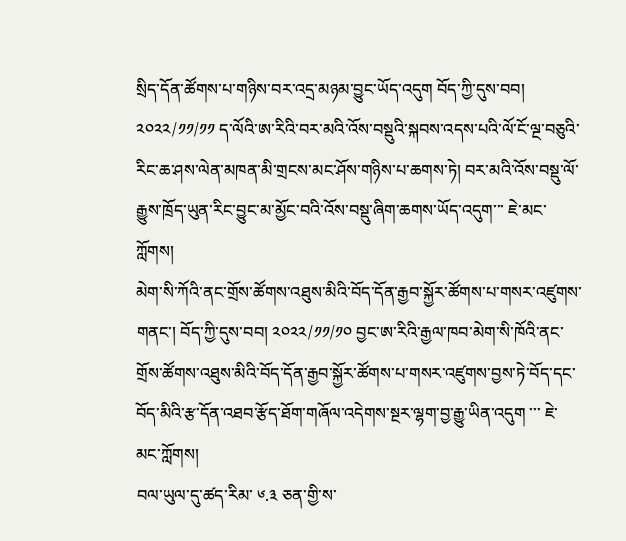སྲིད་དོན་ཚོགས་པ་གཉིས་བར་འདྲ་མཉམ་བྱུང་ཡོད་འདུག བོད་ཀྱི་དུས་བབ། ༢༠༢༢/༡༡/༡༡ ད་ལོའི་ཨ་རིའི་བར་མའི་འོས་བསྡུའི་སྐབས་འདས་པའི་ལོ་ངོ་ལྔ་བཅུའི་རིང་ཆ་ཤས་ལེན་མཁན་མི་གྲངས་མང་ཤོས་གཉིས་པ་ཆགས་ཏེ། བར་མའི་འོས་བསྡུ་ལོ་རྒྱུས་ཁྲོད་ཡུན་རིང་བྱུང་མ་མྱོང་བའི་འོས་བསྡུ་ཞིག་ཆགས་ཡོད་འདུག་་་ ཇེ་མང་ཀློགས།
མེག་སི་ཀོའི་ནང་གྲོས་ཚོགས་འཐུས་མིའི་བོད་དོན་རྒྱབ་སྐྱོར་ཚོགས་པ་གསར་འཛུགས་གནང་། བོད་ཀྱི་དུས་བབ། ༢༠༢༢/༡༡/༡༠ བྱང་ཨ་རིའི་རྒྱལ་ཁབ་མེག་སི་ཁོའི་ནང་གྲོས་ཚོགས་འཐུས་མིའི་བོད་དོན་རྒྱབ་སྐྱོར་ཚོགས་པ་གསར་འཛུགས་བྱས་ཏེ་བོད་དང་བོད་མིའི་རྩ་དོན་འཐབ་རྩོད་ཐོག་གཞོལ་འདེགས་སྔར་ལྷག་བྱ་རྒྱུ་ཡིན་འདུག ་་་ ཇེ་མང་ཀློགས།
བལ་ཡུལ་དུ་ཚད་རིམ་ ༦.༣ ཅན་གྱི་ས་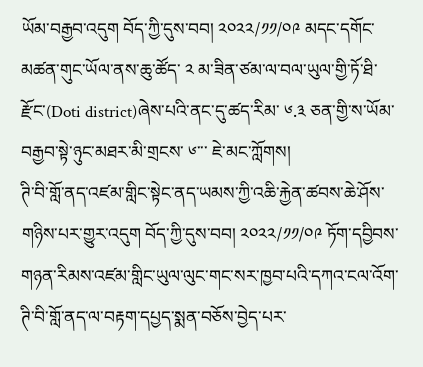ཡོམ་བརྒྱབ་འདུག བོད་ཀྱི་དུས་བབ། ༢༠༢༢/༡༡/༠༩ མདང་དགོང་མཚན་གུང་ཡོལ་ནས་ཆུ་ཚོད་ ༢ མ་ཟིན་ཙམ་ལ་བལ་ཡུལ་གྱི་ཏོ་ཐི་རྫོང་(Doti district)ཞེས་པའི་ནང་དུ་ཚད་རིམ་ ༦.༣ ཅན་གྱི་ས་ཡོམ་བརྒྱབ་སྟེ་ཉུང་མཐར་མི་གྲངས་ ༦་་་ ཇེ་མང་ཀློགས།
ཊི་བི་གློ་ནད་འཛམ་གླིང་སྟེང་ནད་ཡམས་ཀྱི་འཆི་རྐྱེན་ཚབས་ཆེ་ཤོས་གཉིས་པར་གྱུར་འདུག བོད་ཀྱི་དུས་བབ། ༢༠༢༢/༡༡/༠༩ ཏོག་དབྱིབས་གཉན་རིམས་འཛམ་གླིང་ཡུལ་ལུང་གང་སར་ཁྱབ་པའི་དཀའ་ངལ་འོག་ཊི་བི་གློ་ནད་ལ་བརྟག་དཔྱད་སྨན་བཅོས་བྱེད་པར་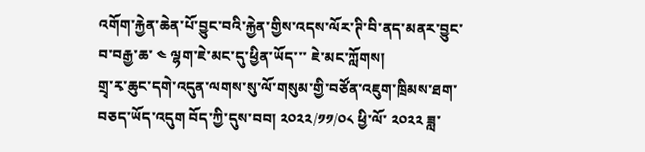འགོག་རྐྱེན་ཆེན་པོ་བྱུང་བའི་རྐྱེན་གྱིས་འདས་ལོར་ཊི་བི་ནད་མནར་བྱུང་བ་བརྒྱ་ཆ་ ༤ ལྷག་ཇེ་མང་དུ་ཕྱིན་ཡོད་་་ ཇེ་མང་ཀློགས།
གྲྭ་རྭ་ཆུང་དགེ་འདུན་ལགས་སུ་ལོ་གསུམ་གྱི་བཙོན་འཇུག་ཁྲིམས་ཐག་བཅད་ཡོད་འདུག བོད་ཀྱི་དུས་བབ། ༢༠༢༢/༡༡/༠༨ ཕྱི་ལོ་ ༢༠༢༢ ཟླ་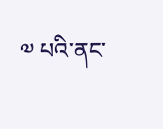༧ པའི་ནང་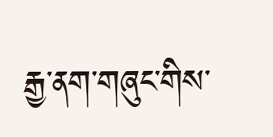རྒྱ་ནག་གཞུང་གིས་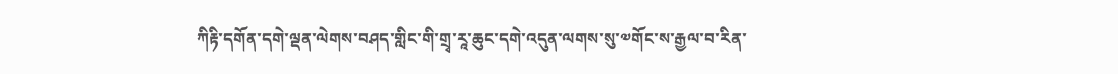ཀིརྟི་དགོན་དགེ་ལྡན་ལེགས་བཤད་གླིང་གི་གྲྭ་རཱ་ཆུང་དགེ་འདུན་ལགས་སུ་༧གོང་ས་རྒྱལ་བ་རིན་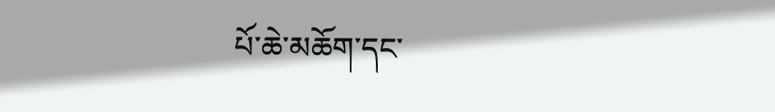པོ་ཆེ་མཆོག་དང་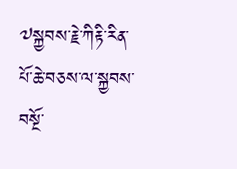༧སྐྱབས་རྗེ་ཀིརྟི་རིན་པོ་ཆེ་བཅས་ལ་སྐྱབས་བསྔོ་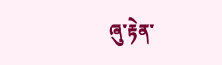ཞུ་རྟེན་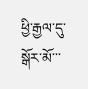ཕྱི་རྒྱལ་དུ་སྒོར་མོ་་་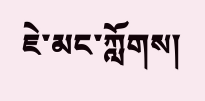ཇེ་མང་ཀློགས།